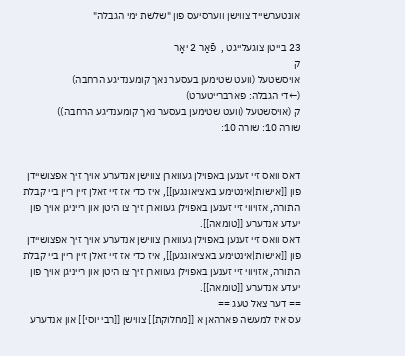אונטערשייד צווישן ווערסיעס פון "שלשת ימי הגבלה"

23 בייטן צוגעלייגט ,  פֿאַר 2 יאָר
ק
אויסשטעל (וועט שטימען בעסער נאך קומענדיגע הרחבה)
(←די הגבלה: פארברייטערט)
ק (אויסשטעל (וועט שטימען בעסער נאך קומענדיגע הרחבה))
שורה 10: שורה 10:


דאס וואס זיי זענען באפוילן געווארן צווישן אנדערע אויך זיך אפצושיידן פון [[אישות|אינטימע באציאונגען]], איז כדי אז זיי זאלן זיין ריין ביי קבלת התורה, אזויווי זיי זענען באפוילן געווארן זיך צו היטן און רייניגן אויך פון יעדע אנדערע [[טומאה]].
דאס וואס זיי זענען באפוילן געווארן צווישן אנדערע אויך זיך אפצושיידן פון [[אישות|אינטימע באציאונגען]], איז כדי אז זיי זאלן זיין ריין ביי קבלת התורה, אזויווי זיי זענען באפוילן געווארן זיך צו היטן און רייניגן אויך פון יעדע אנדערע [[טומאה]].
== דער צאל טעג ==
עס איז למעשה פארהאן א [[מחלוקת]] צווישן [[רבי יוסי]] און אנדערע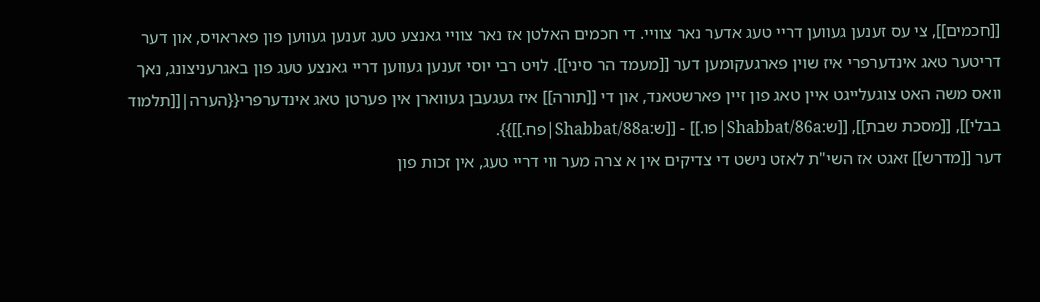[[חכמים]], צי עס זענען געווען דריי טעג אדער נאר צוויי. די חכמים האלטן אז נאר צוויי גאנצע טעג זענען געווען פון פאראויס, און דער דריטער טאג אינדערפרי איז שוין פארגעקומען דער [[מעמד הר סיני]]. לויט רבי יוסי זענען געווען דריי גאנצע טעג פון באגרעניצונג, נאך וואס משה האט צוגעלייגט איין טאג פון זיין פארשטאנד, און די [[תורה]] איז געגעבן געווארן אין פערטן טאג אינדערפרי{{הערה|[[תלמוד בבלי]], [[מסכת שבת]], [[ש:Shabbat/86a|פו.]] - [[ש:Shabbat/88a|פח.]]}}.
דער [[מדרש]] זאגט אז השי"ת לאזט נישט די צדיקים אין א צרה מער ווי דריי טעג, אין זכות פון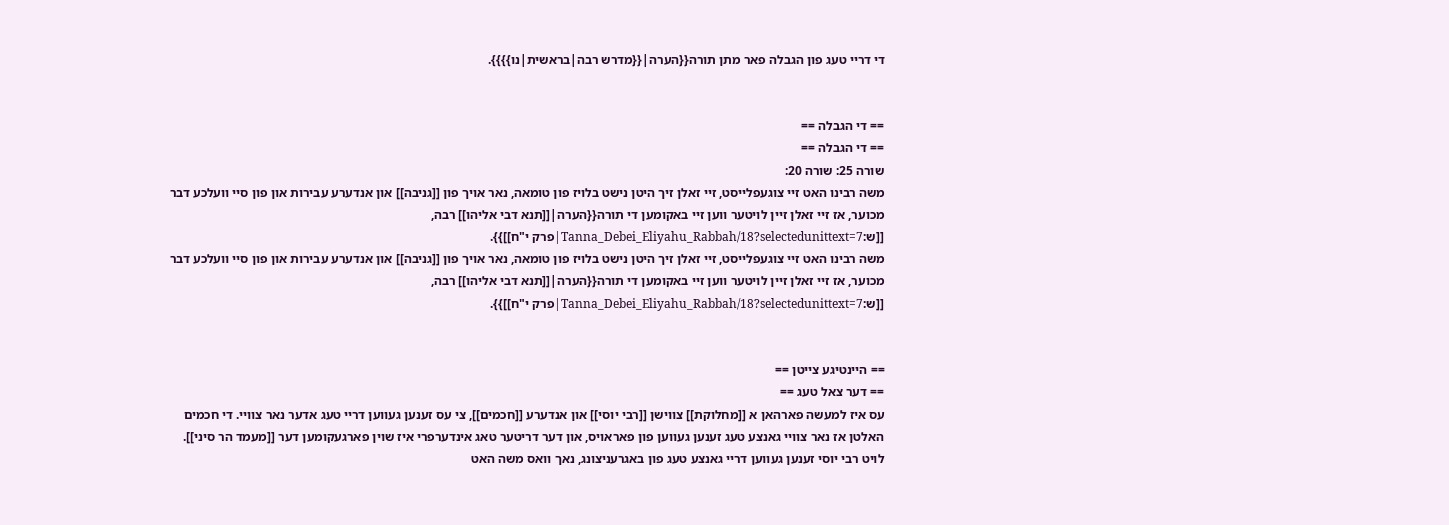די דריי טעג פון הגבלה פאר מתן תורה{{הערה|{{מדרש רבה|בראשית|נו}}}}.


== די הגבלה ==
== די הגבלה ==
שורה 25: שורה 20:
משה רבינו האט זיי צוגעפלייסט, זיי זאלן זיך היטן נישט בלויז פון טומאה, נאר אויך פון [[גניבה]] און אנדערע עבירות און פון סיי וועלכע דבר מכוער, אז זיי זאלן זיין לויטער ווען זיי באקומען די תורה{{הערה|[[תנא דבי אליהו]] רבה, [[ש:Tanna_Debei_Eliyahu_Rabbah/18?selectedunittext=7|פרק י"ח]]}}.
משה רבינו האט זיי צוגעפלייסט, זיי זאלן זיך היטן נישט בלויז פון טומאה, נאר אויך פון [[גניבה]] און אנדערע עבירות און פון סיי וועלכע דבר מכוער, אז זיי זאלן זיין לויטער ווען זיי באקומען די תורה{{הערה|[[תנא דבי אליהו]] רבה, [[ש:Tanna_Debei_Eliyahu_Rabbah/18?selectedunittext=7|פרק י"ח]]}}.


== היינטיגע צייטן ==
== דער צאל טעג ==
עס איז למעשה פארהאן א [[מחלוקת]] צווישן [[רבי יוסי]] און אנדערע [[חכמים]], צי עס זענען געווען דריי טעג אדער נאר צוויי. די חכמים האלטן אז נאר צוויי גאנצע טעג זענען געווען פון פאראויס, און דער דריטער טאג אינדערפרי איז שוין פארגעקומען דער [[מעמד הר סיני]]. לויט רבי יוסי זענען געווען דריי גאנצע טעג פון באגרעניצונג, נאך וואס משה האט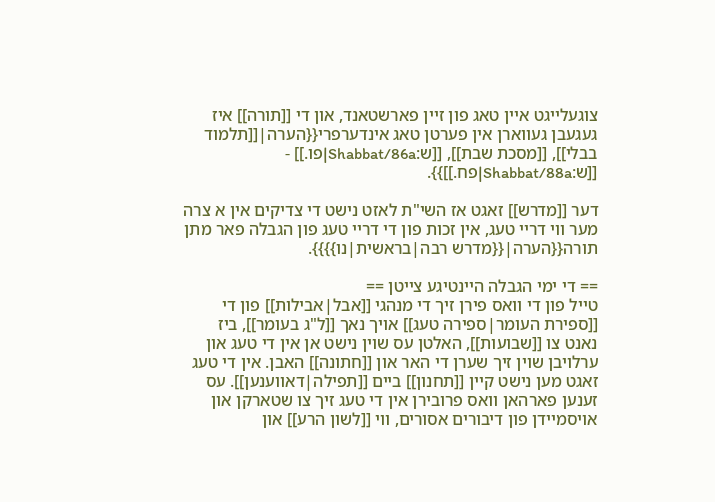צוגעלייגט איין טאג פון זיין פארשטאנד, און די [[תורה]] איז געגעבן געווארן אין פערטן טאג אינדערפרי{{הערה|[[תלמוד בבלי]], [[מסכת שבת]], [[ש:Shabbat/86a|פו.]] - [[ש:Shabbat/88a|פח.]]}}.

דער [[מדרש]] זאגט אז השי"ת לאזט נישט די צדיקים אין א צרה מער ווי דריי טעג, אין זכות פון די דריי טעג פון הגבלה פאר מתן תורה{{הערה|{{מדרש רבה|בראשית|נו}}}}.

== די ימי הגבלה היינטיגע צייטן ==
טייל פון די וואס פירן זיך די מנהגי [[אבל|אבילות]] פון די [[ספירת העומר|ספירה טעג]] אויך נאך [[ל"ג בעומר]], ביז נאנט צו [[שבועות]], האלטן עס שוין נישט אן אין די טעג און ערלויבן שוין זיך שערן די האר און [[חתונה]] האבן. אין די טעג זאגט מען נישט קיין [[תחנון]] ביים [[תפילה|דאווענען]]. עס זענען פארהאן וואס פרובירן אין די טעג זיך צו שטארקן און אויסמיידן פון דיבורים אסורים, ווי [[לשון הרע]] און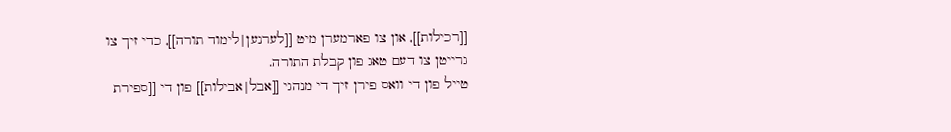[[רכילות]], און צו פארמערן מיט [[לערנען|לימוד תורה]], כדי זיך צו גרייטן צו דעם טאג פון קבלת התורה.
טייל פון די וואס פירן זיך די מנהגי [[אבל|אבילות]] פון די [[ספירת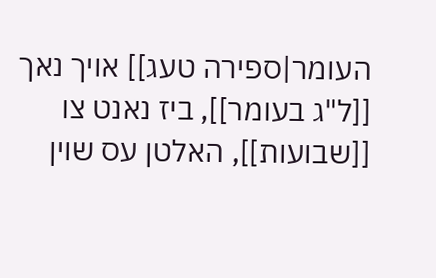העומר|ספירה טעג]] אויך נאך [[ל"ג בעומר]], ביז נאנט צו [[שבועות]], האלטן עס שוין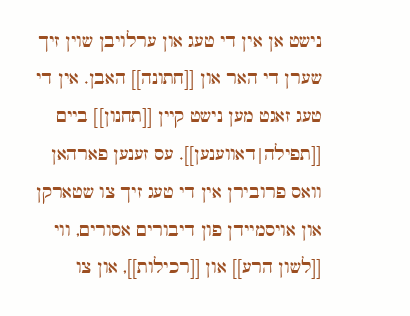נישט אן אין די טעג און ערלויבן שוין זיך שערן די האר און [[חתונה]] האבן. אין די טעג זאגט מען נישט קיין [[תחנון]] ביים [[תפילה|דאווענען]]. עס זענען פארהאן וואס פרובירן אין די טעג זיך צו שטארקן און אויסמיידן פון דיבורים אסורים, ווי [[לשון הרע]] און [[רכילות]], און צו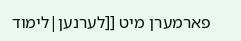פארמערן מיט [[לערנען|לימוד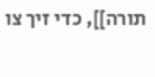תורה]], כדי זיך צו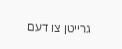גרייטן צו דעם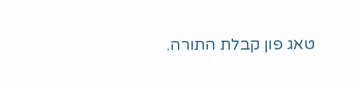טאג פון קבלת התורה.